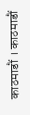काठमाडौं । काठमाडौं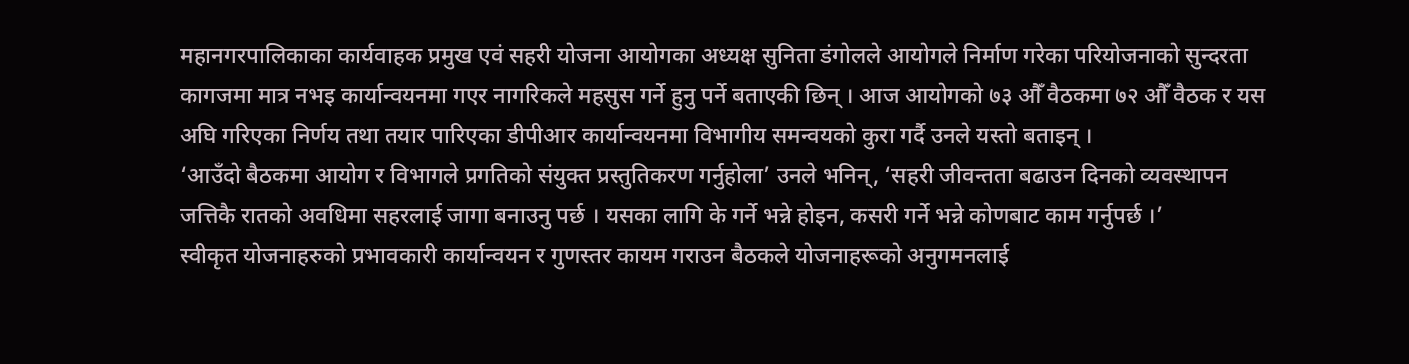महानगरपालिकाका कार्यवाहक प्रमुख एवं सहरी योजना आयोगका अध्यक्ष सुनिता डंगोलले आयोगले निर्माण गरेका परियोजनाको सुन्दरता कागजमा मात्र नभइ कार्यान्वयनमा गएर नागरिकले महसुस गर्ने हुनु पर्ने बताएकी छिन् । आज आयोगको ७३ औँ वैठकमा ७२ औँ वैठक र यस अघि गरिएका निर्णय तथा तयार पारिएका डीपीआर कार्यान्वयनमा विभागीय समन्वयको कुरा गर्दै उनले यस्तो बताइन् ।
‘आउँदो बैठकमा आयोग र विभागले प्रगतिको संयुक्त प्रस्तुतिकरण गर्नुहोला’ उनले भनिन्, ‘सहरी जीवन्तता बढाउन दिनको व्यवस्थापन जत्तिकै रातको अवधिमा सहरलाई जागा बनाउनु पर्छ । यसका लागि के गर्ने भन्ने होइन, कसरी गर्ने भन्ने कोणबाट काम गर्नुपर्छ ।’
स्वीकृत योजनाहरुको प्रभावकारी कार्यान्वयन र गुणस्तर कायम गराउन बैठकले योजनाहरूको अनुगमनलाई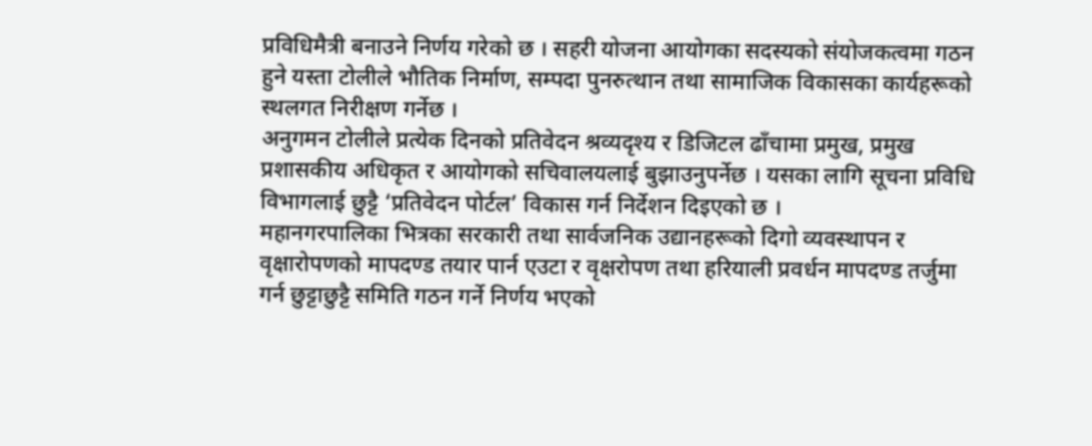प्रविधिमैत्री बनाउने निर्णय गरेको छ । सहरी योजना आयोगका सदस्यको संयोजकत्वमा गठन हुने यस्ता टोलीले भौतिक निर्माण, सम्पदा पुनरुत्थान तथा सामाजिक विकासका कार्यहरूको स्थलगत निरीक्षण गर्नेछ ।
अनुगमन टोलीले प्रत्येक दिनको प्रतिवेदन श्रव्यदृश्य र डिजिटल ढाँचामा प्रमुख, प्रमुख प्रशासकीय अधिकृत र आयोगको सचिवालयलाई बुझाउनुपर्नेछ । यसका लागि सूचना प्रविधि विभागलाई छुट्टै ‘प्रतिवेदन पोर्टल’ विकास गर्न निर्देशन दिइएको छ ।
महानगरपालिका भित्रका सरकारी तथा सार्वजनिक उद्यानहरूको दिगो व्यवस्थापन र वृक्षारोपणको मापदण्ड तयार पार्न एउटा र वृक्षरोपण तथा हरियाली प्रवर्धन मापदण्ड तर्जुमा गर्न छुट्टाछुट्टै समिति गठन गर्ने निर्णय भएको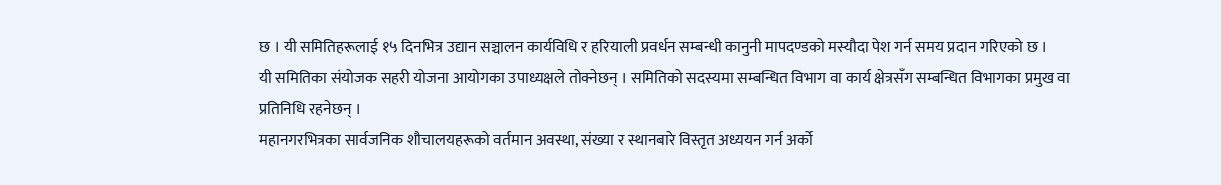छ । यी समितिहरूलाई १५ दिनभित्र उद्यान सञ्चालन कार्यविधि र हरियाली प्रवर्धन सम्बन्धी कानुनी मापदण्डको मस्यौदा पेश गर्न समय प्रदान गरिएको छ ।
यी समितिका संयोजक सहरी योजना आयोगका उपाध्यक्षले तोक्नेछन् । समितिको सदस्यमा सम्बन्धित विभाग वा कार्य क्षेत्रसँग सम्बन्धित विभागका प्रमुख वा प्रतिनिधि रहनेछन् ।
महानगरभित्रका सार्वजनिक शौचालयहरूको वर्तमान अवस्था, संख्या र स्थानबारे विस्तृत अध्ययन गर्न अर्को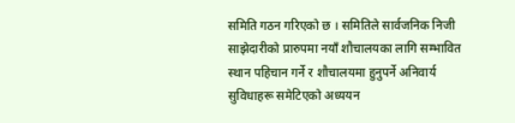समिति गठन गरिएको छ । समितिले सार्वजनिक निजी साझेदारीको प्रारुपमा नयाँ शौचालयका लागि सम्भावित स्थान पहिचान गर्ने र शौचालयमा हुनुपर्ने अनिवार्य सुविधाहरू समेटिएको अध्ययन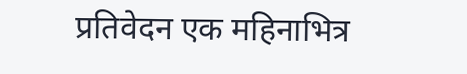प्रतिवेदन एक महिनाभित्र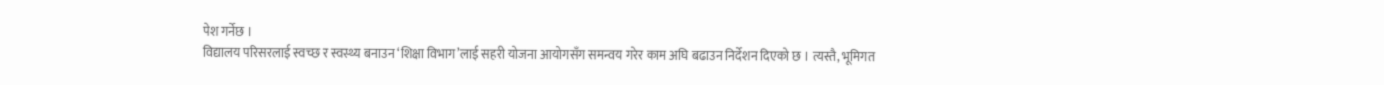पेश गर्नेछ ।
विद्यालय परिसरलाई स्वच्छ र स्वस्थ्य बनाउन ‘शिक्षा विभाग’लाई सहरी योजना आयोगसँग समन्वय गरेर काम अघि बढाउन निर्देशन दिएको छ । त्यस्तै, भूमिगत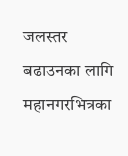जलस्तर बढाउनका लागि महानगरभित्रका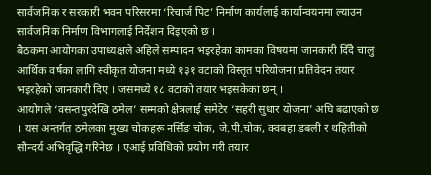सार्वजनिक र सरकारी भवन परिसरमा ‘रिचार्ज पिट’ निर्माण कार्यलाई कार्यान्वयनमा ल्याउन सार्वजनिक निर्माण विभागलाई निर्देशन दिइएको छ ।
बैठकमा आयोगका उपाध्यक्षले अहिले सम्पादन भइरहेका कामका विषयमा जानकारी दिँदै चालु आर्थिक वर्षका लागि स्वीकृत योजना मध्ये १३१ वटाको विस्तृत परियोजना प्रतिवेदन तयार भइरहेको जानकारी दिए । जसमध्ये १८ वटाको तयार भइसकेका छन् ।
आयोगले ‘वसन्तपुरदेखि ठमेल’ सम्मको क्षेत्रलाई समेटेर ‘सहरी सुधार योजना’ अघि बढाएको छ । यस अन्तर्गत ठमेलका मुख्य चोकहरू नर्सिङ चोक, जे.पी.चोक, क्वबहा डबली र थहितीको सौन्दर्य अभिवृद्धि गरिनेछ । एआई प्रविधिको प्रयोग गरी तयार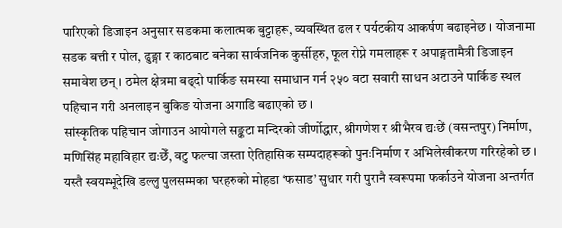पारिएको डिजाइन अनुसार सडकमा कलात्मक बुट्टाहरू, व्यवस्थित ढल र पर्यटकीय आकर्षण बढाइनेछ । योजनामा सडक बत्ती र पोल, ढुङ्गा र काठबाट बनेका सार्वजनिक कुर्सीहरु, फूल रोप्ने गमलाहरू र अपाङ्गतामैत्री डिजाइन समावेश छन् । ठमेल क्षेत्रमा बढ्दो पार्किङ समस्या समाधान गर्न २५० वटा सवारी साधन अटाउने पार्किङ स्थल पहिचान गरी अनलाइन बुकिङ योजना अगाडि बढाएको छ ।
सांस्कृतिक पहिचान जोगाउन आयोगले सङ्कटा मन्दिरको जीर्णोद्धार, श्रीगणेश र श्रीभैरव द्यःछें (वसन्तपुर) निर्माण, मणिसिंह महाविहार द्यःछेँ, वटु फल्चा जस्ता ऐतिहासिक सम्पदाहरूको पुनःनिर्माण र अभिलेखीकरण गरिरहेको छ । यस्तै स्वयम्भूदेखि डल्लु पुलसम्मका घरहरुको मोहडा ‘फसाड’ सुधार गरी पुरानै स्वरूपमा फर्काउने योजना अन्तर्गत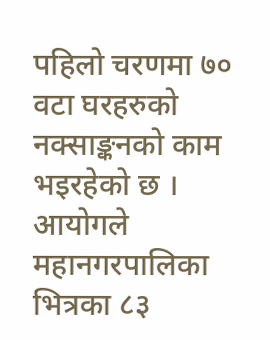पहिलो चरणमा ७० वटा घरहरुको नक्साङ्कनको काम भइरहेको छ ।
आयोगले महानगरपालिका भित्रका ८३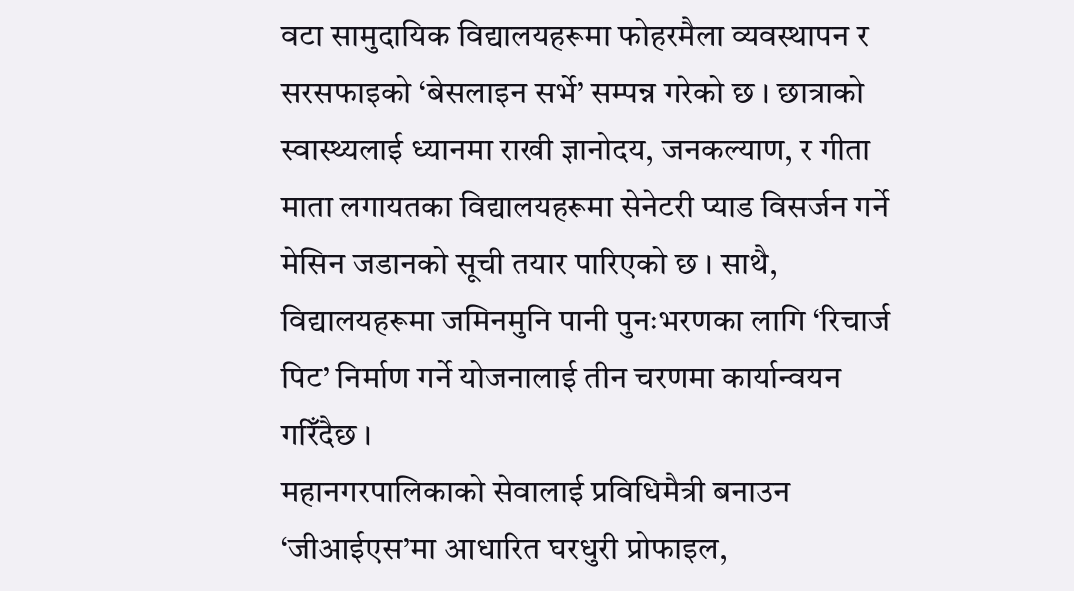वटा सामुदायिक विद्यालयहरूमा फोहरमैला व्यवस्थापन र सरसफाइको ‘बेसलाइन सर्भे’ सम्पन्न गरेको छ । छात्राको स्वास्थ्यलाई ध्यानमा राखी ज्ञानोदय, जनकल्याण, र गीता माता लगायतका विद्यालयहरूमा सेनेटरी प्याड विसर्जन गर्ने मेसिन जडानको सूची तयार पारिएको छ । साथै, विद्यालयहरूमा जमिनमुनि पानी पुनःभरणका लागि ‘रिचार्ज पिट’ निर्माण गर्ने योजनालाई तीन चरणमा कार्यान्वयन गरिँदैछ ।
महानगरपालिकाको सेवालाई प्रविधिमैत्री बनाउन ‘जीआईएस’मा आधारित घरधुरी प्रोफाइल,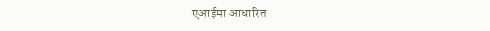एआईमा आधारित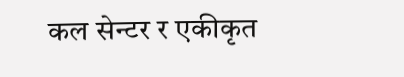कल सेन्टर र एकीकृत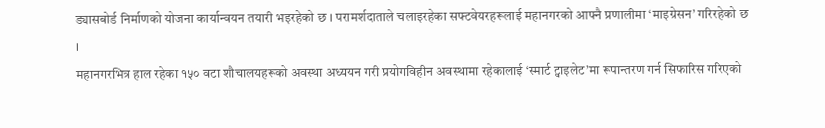ड्यासबोर्ड निर्माणको योजना कार्यान्वयन तयारी भइरहेको छ । परामर्शदाताले चलाइरहेका सफ्टवेयरहरूलाई महानगरको आफ्नै प्रणालीमा ‘माइग्रेसन’ गरिरहेको छ ।
महानगरभित्र हाल रहेका १५० वटा शौचालयहरूको अवस्था अध्ययन गरी प्रयोगविहीन अवस्थामा रहेकालाई ‘स्मार्ट ट्वाइलेट’मा रूपान्तरण गर्न सिफारिस गरिएको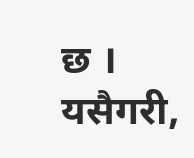छ । यसैगरी,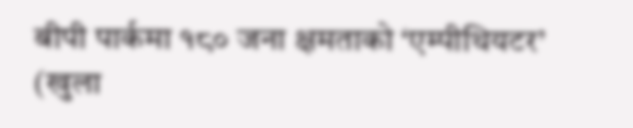बीपी पार्कमा १८० जना क्षमताको ‘एम्पीथियटर’ (खुला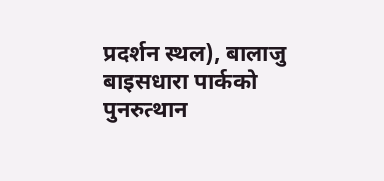प्रदर्शन स्थल), बालाजु बाइसधारा पार्कको पुनरुत्थान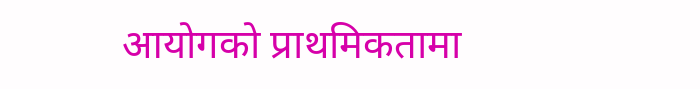आयोगको प्राथमिकतामा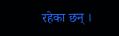रहेका छन् ।